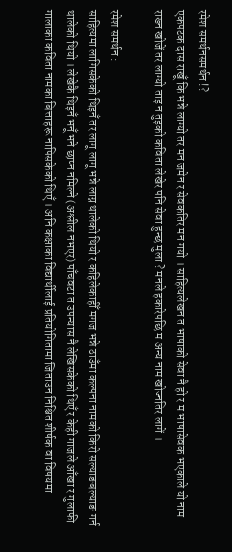रमेश समर्थनसमर्थन !?
एकपटक दास राखूँ कि भन्ने लाग्यो तर मन जमेन र सेवकतिर मन गयो । साहित्यलेखन त भाषाको सेवा नै हो र म भाषासेवक भएकाले यो नाम राख्न खोजें तर लाग्यो ताइ न तुइको कविता लेखेर पनि सेवा हुन्छ मुला ? मनले हकारेपछि म अन्य नाम खोज्नतिर लागें ।

रमेश समर्थन :
साहित्यमा लागिसकेको थिइनँ तर लागू लागू भन्ने लाग्न थालेको थियो र कहिलेकाहीँ मगज भन्ने ठाउँमा कल्पना नामको किरो सल्याङबल्याङ गर्न थालेको थियो । लेखेकै थिइनँ भनूँ भने छाप्न नमिल्ने (अश्लील नभएर) पाँचवटा त उपन्यास नै लेखिसकेको थिएँ र केही गाजले आँखा र गुलाफी गालाका कविता नामका बित्ताहरू नापिसकेको थिएँ । अनि कक्षाका विद्यार्थीलाई प्रतियोगितामा जिताउन निश्चित शीर्षक वा विषयमा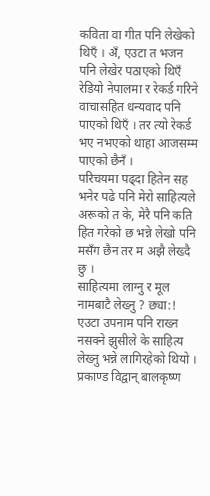कविता वा गीत पनि लेखेको थिएँ । अँ, एउटा त भजन पनि लेखेर पठाएको थिएँ रेडियो नेपालमा र रेकर्ड गरिने वाचासहित धन्यवाद पनि पाएको थिएँ । तर त्यो रेकर्ड भए नभएको थाहा आजसम्म पाएको छैनँ ।
परिचयमा पढ्दा हितेन सह भनेर पढे पनि मेरो साहित्यले अरूको त के, मेरै पनि कति हित गरेको छ भन्ने लेखो पनि मसँग छैन तर म अझै लेख्दै छु ।
साहित्यमा लाग्नु र मूल नामबाटै लेख्नु ? छ्या:! एउटा उपनाम पनि राख्न नसक्ने झुसीले के साहित्य लेख्नु भन्ने लागिरहेको थियो । प्रकाण्ड विद्वान् बालकृष्ण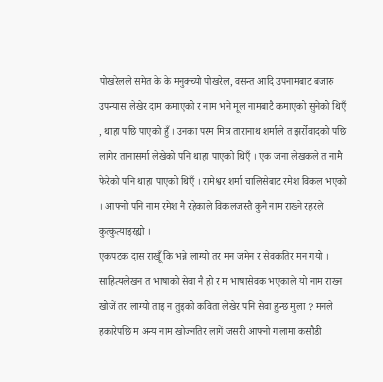पोखरेलले समेत के के मनुक्च्यो पोखरेल, वसन्त आदि उपनामबाट बजारु उपन्यास लेखेर दाम कमाएको र नाम भने मूल नामबाटै कमाएको सुनेको थिएँ , थाहा पछि पाएको हुँ । उनका परम मित्र तारानाथ शर्माले त झर्रोवादको पछि लागेर तानासर्मा लेखेको पनि थाहा पाएको थिएँ । एक जना लेखकले त नामै फेरेको पनि थाहा पाएको थिएँ । रामेश्वर शर्मा चालिसेबाट रमेश विकल भएको । आफ्नो पनि नाम रमेश नै रहेकाले विकलजस्तै कुनै नाम राख्ने रहरले कुत्कुत्याइरह्यो ।
एकपटक दास राखूँ कि भन्ने लाग्यो तर मन जमेन र सेवकतिर मन गयो । साहित्यलेखन त भाषाको सेवा नै हो र म भाषासेवक भएकाले यो नाम राख्न खोजें तर लाग्यो ताइ न तुइको कविता लेखेर पनि सेवा हुन्छ मुला ? मनले हकारेपछि म अन्य नाम खोज्नतिर लागें जसरी आफ्नो गलामा कसौडी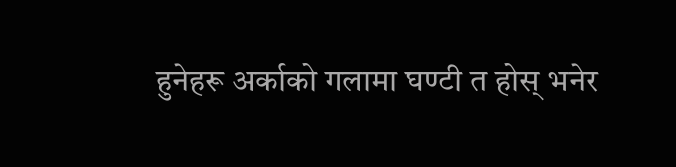हुनेहरू अर्काको गलामा घण्टी त होस् भनेर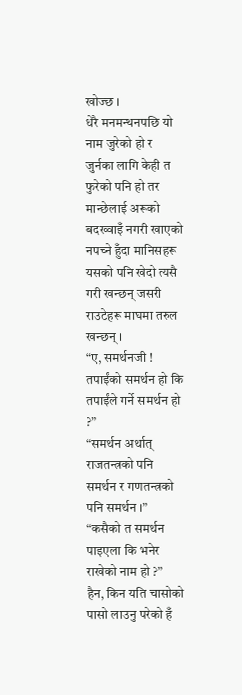खोज्छ ।
धेरै मनमन्थनपछि यो नाम जुरेको हो र जुर्नका लागि केही त फुरेको पनि हो तर मान्छेलाई अरूको बदख्वाइँ नगरी खाएको नपच्ने हुँदा मानिसहरू यसको पनि खेदो त्यसै गरी खन्छन् जसरी राउटेहरू माघमा तरुल खन्छन् ।
“ए, समर्थनजी ! तपाईंको समर्थन हो कि तपाईंले गर्ने समर्थन हो ?”
“समर्थन अर्थात् राजतन्त्रको पनि समर्थन र गणतन्त्रको पनि समर्थन ।”
“कसैको त समर्थन पाइएला कि भनेर राखेको नाम हो ?”
हैन, किन यति चासोको पासो लाउनु परेको हँ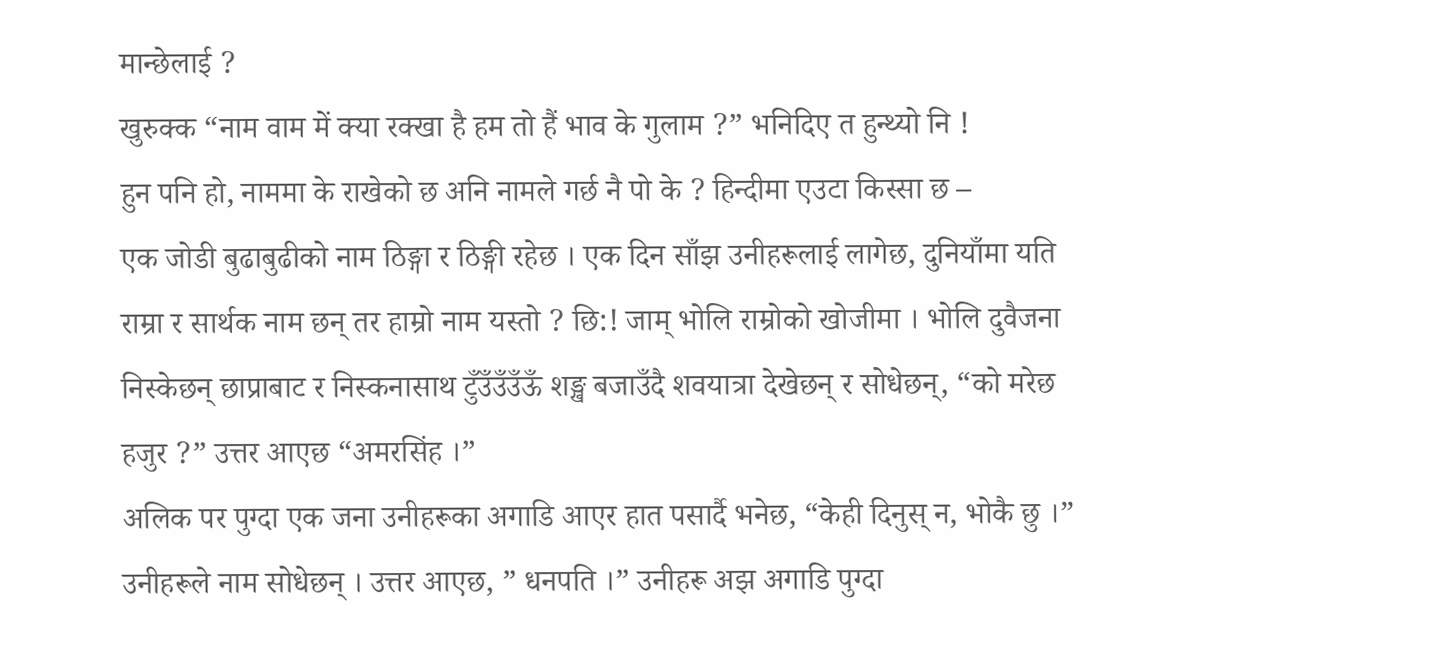मान्छेलाई ?
खुरुक्क “नाम वाम में क्या रक्खा है हम तो हैं भाव के गुलाम ?” भनिदिए त हुन्थ्यो नि !
हुन पनि हो, नाममा के राखेको छ अनि नामले गर्छ नै पो के ? हिन्दीमा एउटा किस्सा छ –
एक जोडी बुढाबुढीको नाम ठिङ्गा र ठिङ्गी रहेछ । एक दिन साँझ उनीहरूलाई लागेछ, दुनियाँमा यति राम्रा र सार्थक नाम छन् तर हाम्रो नाम यस्तो ? छि:! जाम् भोलि राम्रोको खोजीमा । भोलि दुवैजना निस्केछन् छाप्राबाट र निस्कनासाथ टुँउँउँउँऊँ शङ्ख बजाउँदै शवयात्रा देखेछन् र सोधेछन्, “को मरेछ हजुर ?” उत्तर आएछ “अमरसिंह ।”
अलिक पर पुग्दा एक जना उनीहरूका अगाडि आएर हात पसार्दै भनेछ, “केही दिनुस् न, भोकै छु ।” उनीहरूले नाम सोधेछन् । उत्तर आएछ, ” धनपति ।” उनीहरू अझ अगाडि पुग्दा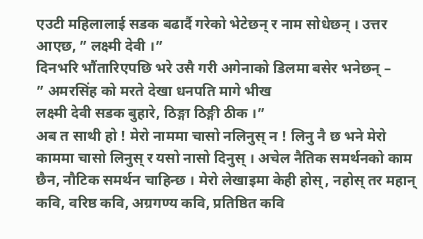एउटी महिलालाई सडक बढार्दै गरेको भेटेछन् र नाम सोधेछन् । उत्तर आएछ, ” लक्ष्मी देवी ।”
दिनभरि भौंतारिएपछि भरे उसै गरी अगेनाको डिलमा बसेर भनेछन् –
” अमरसिंह को मरते देखा धनपति मागे भीख
लक्ष्मी देवी सडक बुहारे, ठिङ्गा ठिङ्गी ठीक ।”
अब त साथी हो ! मेरो नाममा चासो नलिनुस् न ! लिनु नै छ भने मेरो काममा चासो लिनुस् र यसो नासो दिनुस् । अचेल नैतिक समर्थनको काम छैन, नौटिक समर्थन चाहिन्छ । मेरो लेखाइमा केही होस्, नहोस् तर महान् कवि, वरिष्ठ कवि, अग्रगण्य कवि, प्रतिष्ठित कवि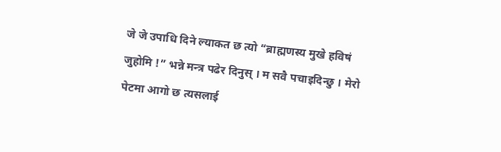जे जे उपाधि दिने ल्याकत छ त्यो “ब्राह्मणस्य मुखे हविषं जुहोमि !” भन्ने मन्त्र पढेर दिनुस् । म सवै पचाइदिन्छु । मेरो पेटमा आगो छ त्यसलाई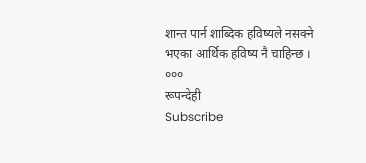शान्त पार्न शाब्दिक हविष्यले नसक्ने भएका आर्थिक हविष्य नै चाहिन्छ ।
०००
रूपन्देही
Subscribe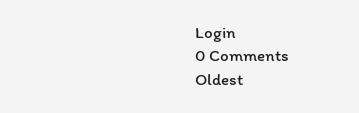Login
0 Comments
Oldest